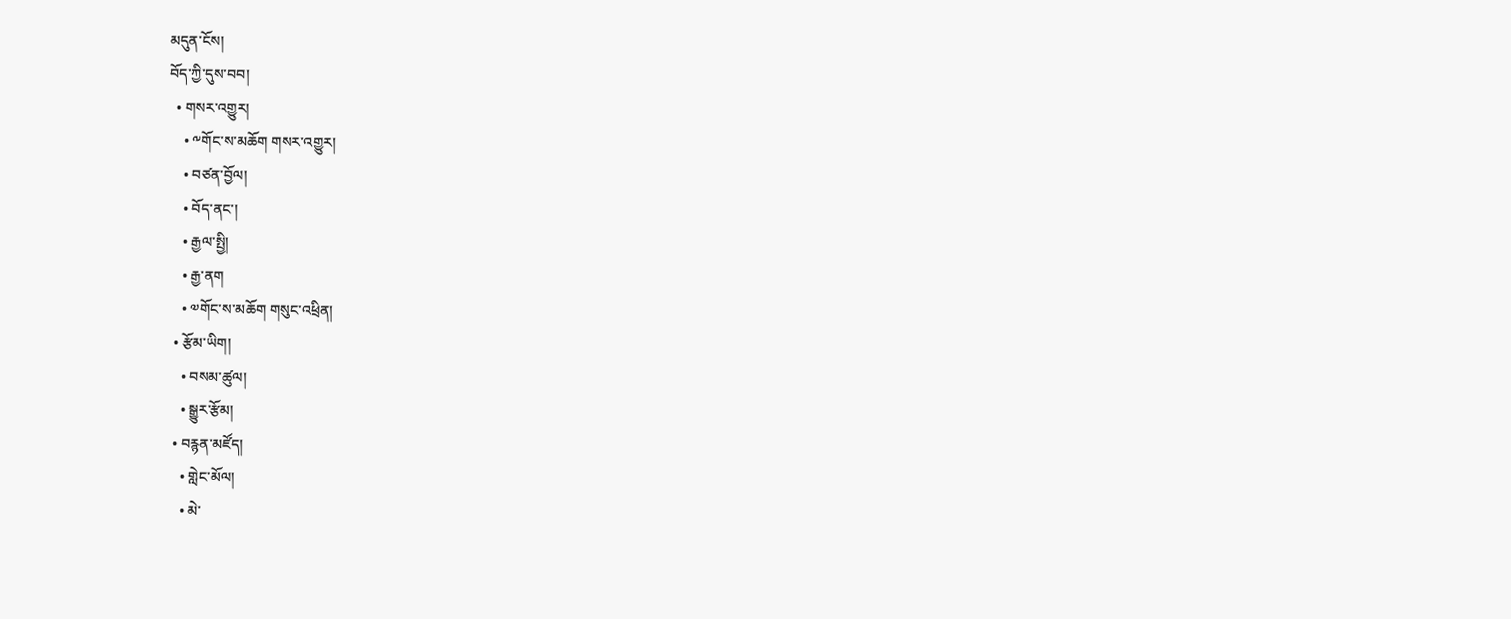མདུན་ངོས།
བོད་ཀྱི་དུས་བབ།
  • གསར་འགྱུར།
    • ༸གོང་ས་མཆོག གསར་འགྱུར།
    • བཙན་བྱོལ།
    • བོད་ནང་།
    • རྒྱལ་སྤྱི།
    • རྒྱ་ནག
    • ༧གོང་ས་མཆོག གསུང་འཕྲིན།
  • རྩོམ་ཡིག།
    • བསམ་ཚུལ།
    • སྒྱུར་རྩོམ།
  • བརྙན་མཛོད།
    • གླེང་མོལ།
    • མེ་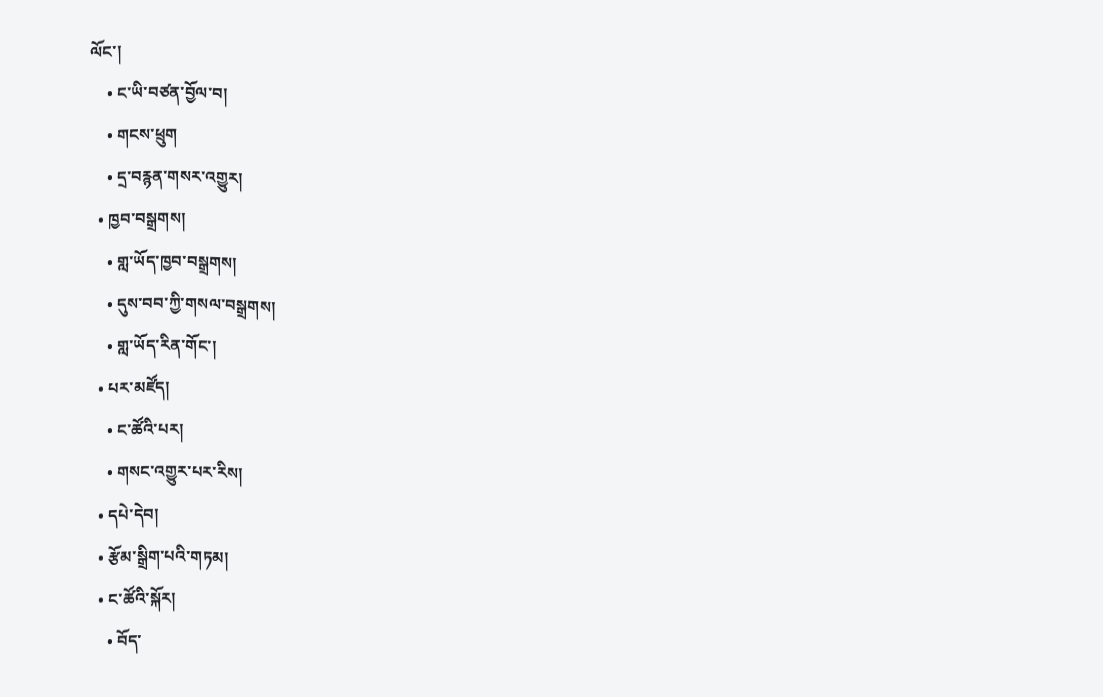ལོང་།
    • ང་ཡི་བཙན་བྱོལ་བ།
    • གངས་ཕྲུག
    • དྲ་བརྙན་གསར་འགྱུར།
  • ཁྱབ་བསྒྲགས།
    • གླ་ཡོད་ཁྱབ་བསྒྲགས།
    • དུས་བབ་ཀྱི་གསལ་བསྒྲགས།
    • གླ་ཡོད་རིན་གོང་།
  • པར་མཛོད།
    • ང་ཚོའི་པར།
    • གསང་འགྱུར་པར་རིས།
  • དཔེ་དེབ།
  • རྩོམ་སྒྲིག་པའི་གཏམ།
  • ང་ཚོའི་སྐོར།
    • བོད་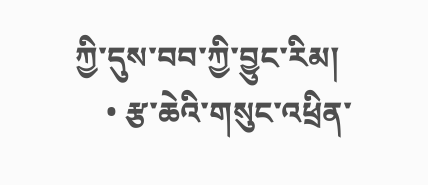ཀྱི་དུས་བབ་ཀྱི་བྱུང་རིམ།
    • རྩ་ཆེའི་གསུང་འཕྲིན་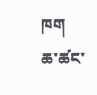ཁག
ཆ་ཚང་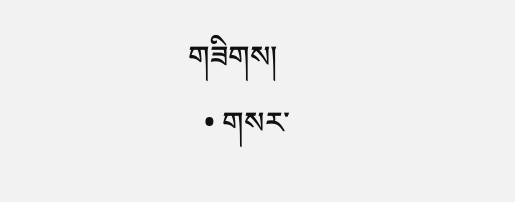གཟིགས།
  • གསར་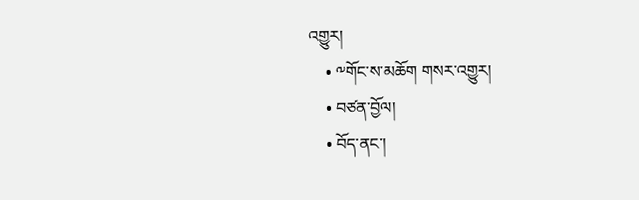འགྱུར།
    • ༸གོང་ས་མཆོག གསར་འགྱུར།
    • བཙན་བྱོལ།
    • བོད་ནང་།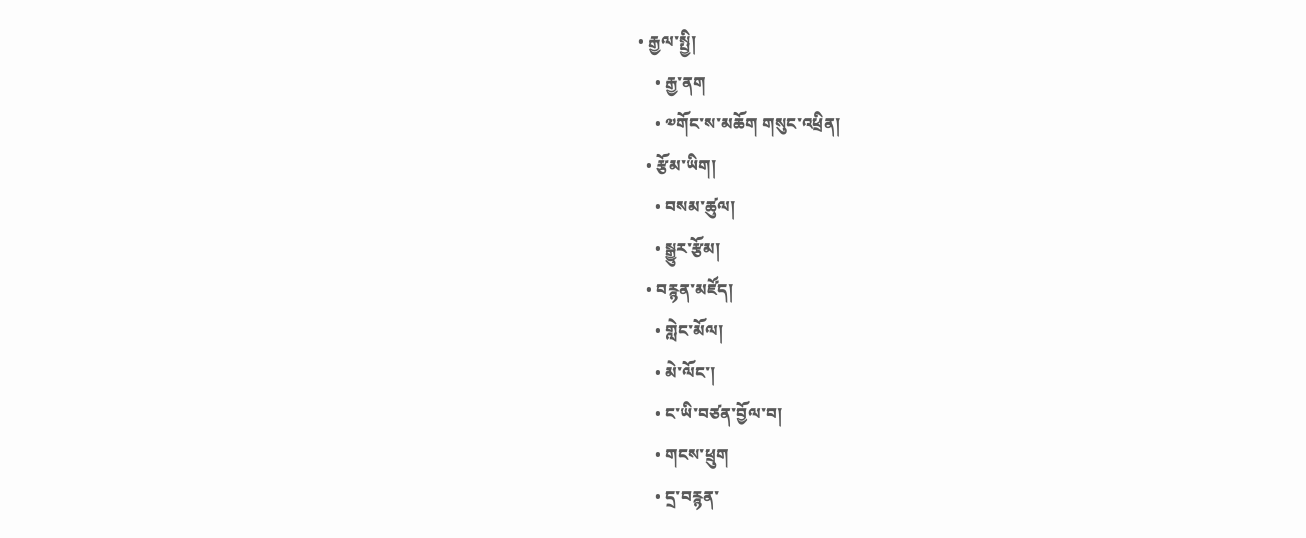• རྒྱལ་སྤྱི།
    • རྒྱ་ནག
    • ༧གོང་ས་མཆོག གསུང་འཕྲིན།
  • རྩོམ་ཡིག།
    • བསམ་ཚུལ།
    • སྒྱུར་རྩོམ།
  • བརྙན་མཛོད།
    • གླེང་མོལ།
    • མེ་ལོང་།
    • ང་ཡི་བཙན་བྱོལ་བ།
    • གངས་ཕྲུག
    • དྲ་བརྙན་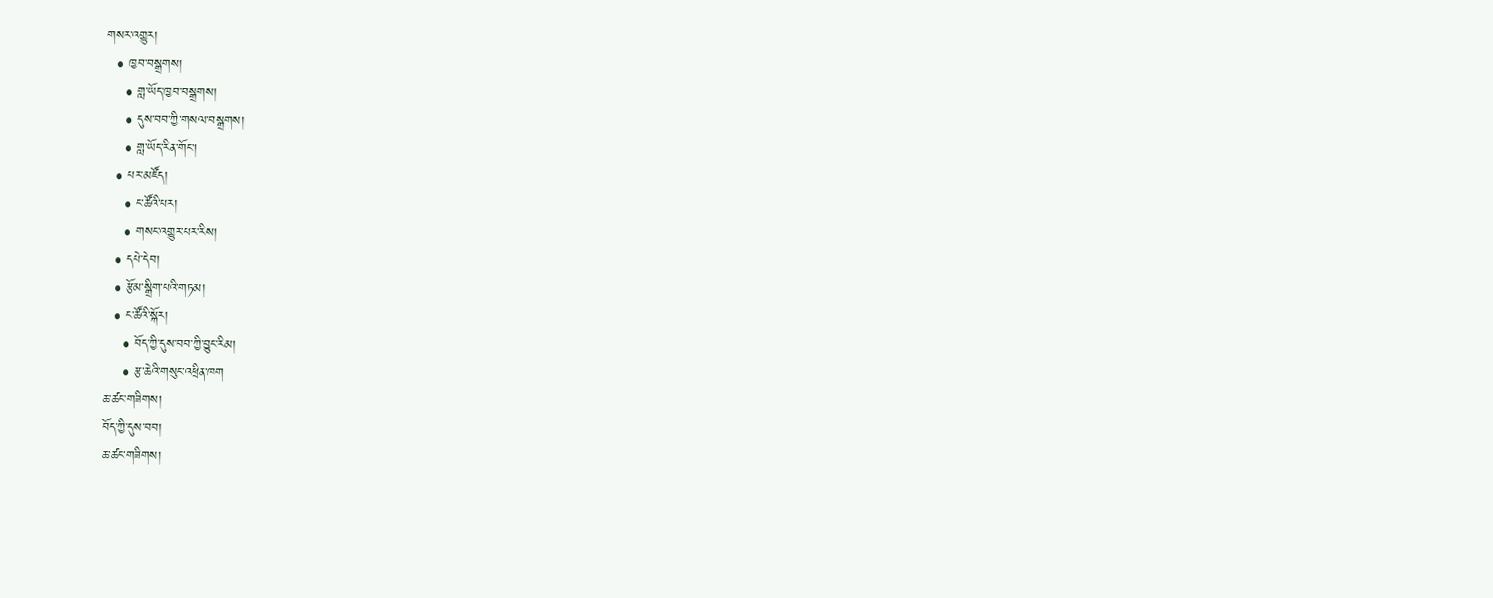གསར་འགྱུར།
  • ཁྱབ་བསྒྲགས།
    • གླ་ཡོད་ཁྱབ་བསྒྲགས།
    • དུས་བབ་ཀྱི་གསལ་བསྒྲགས།
    • གླ་ཡོད་རིན་གོང་།
  • པར་མཛོད།
    • ང་ཚོའི་པར།
    • གསང་འགྱུར་པར་རིས།
  • དཔེ་དེབ།
  • རྩོམ་སྒྲིག་པའི་གཏམ།
  • ང་ཚོའི་སྐོར།
    • བོད་ཀྱི་དུས་བབ་ཀྱི་བྱུང་རིམ།
    • རྩ་ཆེའི་གསུང་འཕྲིན་ཁག
ཆ་ཚང་གཟིགས།
བོད་ཀྱི་དུས་བབ།
ཆ་ཚང་གཟིགས།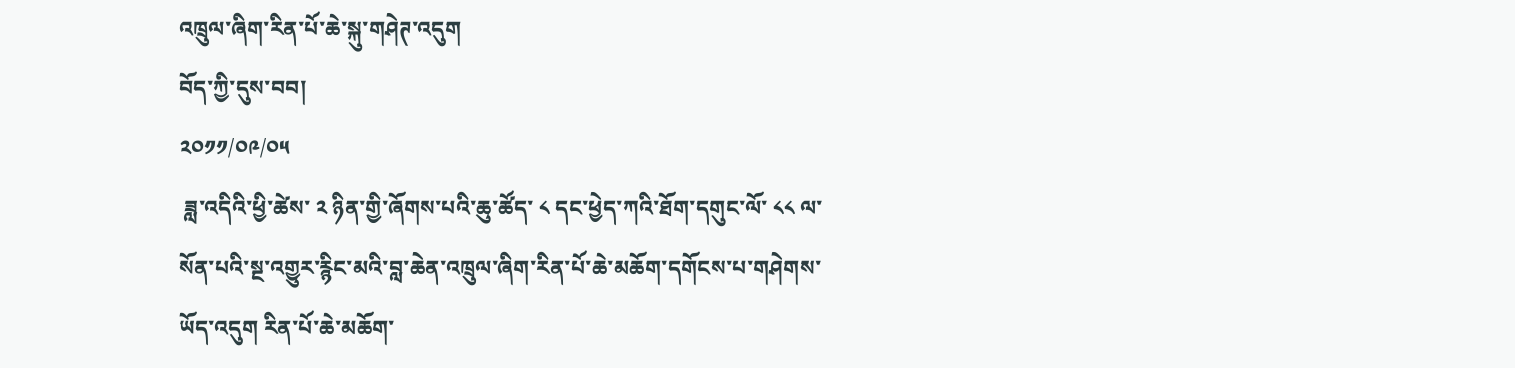འཁྲུལ་ཞིག་རིན་པོ་ཆེ་སྐུ་གཤེཊ་འདུག
བོད་ཀྱི་དུས་བབ།
༢༠༡༡/༠༩/༠༥
 ཟླ་འདིའི་ཕྱི་ཚེས་ ༢ ཉིན་གྱི་ཞོགས་པའི་ཆུ་ཚོད་ ༨ དང་ཕྱེད་ཀའི་ཐོག་དགུང་ལོ་ ༨༨ ལ་སོན་པའི་སྔ་འགྱུར་རྙིང་མའི་བླ་ཆེན་འཁྲུལ་ཞིག་རིན་པོ་ཆེ་མཆོག་དགོངས་པ་གཤེགས་ཡོད་འདུག རིན་པོ་ཆེ་མཆོག་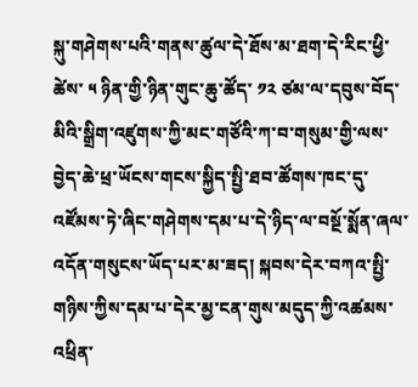སྐུ་གཤེགས་པའི་གནས་ཚུལ་དེ་ཐོས་མ་ཐག་དེ་རིང་ཕྱི་ཚེས་ ༥ ཉིན་གྱི་ཉིན་གུང་ཆུ་ཚོད་ ༡༢ ཙམ་ལ་དབུས་བོད་མིའི་སྒྲིག་འཛུགས་ཀྱི་མང་གཙོའི་ཀ་བ་གསུམ་གྱི་ལས་བྱེད་ཆེ་ཕྲ་ཡོངས་གངས་སྐྱིད་སྤྱི་ཐབ་ཚོགས་ཁང་དུ་འཛོམས་ཏེ་ཞིང་གཤེགས་དམ་པ་དེ་ཉིད་ལ་བསྔོ་སྨོན་ཞལ་འདོན་གསུངས་ཡོད་པར་མ་ཟད། སྐབས་དེར་བཀའ་སྤྱི་གཉིས་ཀྱིས་དམ་པ་དེར་མྱ་ངན་གུས་མདུད་ཀྱི་འཚམས་འཕྲིན་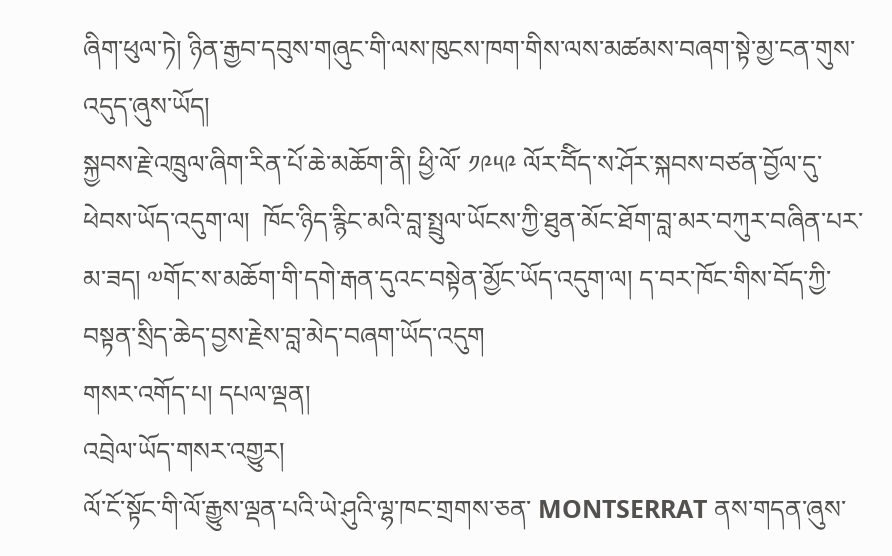ཞིག་ཕུལ་ཏེ། ཉིན་རྒྱབ་དབུས་གཞུང་གི་ལས་ཁུངས་ཁག་གིས་ལས་མཚམས་བཞག་སྟེ་མྱ་ངན་གུས་འདུད་ཞུས་ཡོད།
སྐྱབས་རྗེ་འཁྲུལ་ཞིག་རིན་པོ་ཆེ་མཆོག་ནི། ཕྱི་ལོ་ ༡༩༥༩ ལོར་བོིད་ས་ཤོར་སྐབས་བཙན་བྱོལ་དུ་ཕེབས་ཡོད་འདུག་ལ།  ཁོང་ཉིད་རྙིང་མའི་བླ་སྤྲུལ་ཡོངས་ཀྱི་ཐུན་མོང་ཐོག་བླ་མར་བཀུར་བཞིན་པར་མ་ཟད། ༧གོང་ས་མཆོག་གི་དགེ་རྒན་དུའང་བསྟེན་མྱོང་ཡོད་འདུག་ལ། ད་བར་ཁོང་གིས་བོད་ཀྱི་བསྟན་སྲིད་ཆེད་བྱས་རྗེས་བླ་མེད་བཞག་ཡོད་འདུག
གསར་འགོད་པ། དཔལ་ལྡན།
འབྲེལ་ཡོད་གསར་འགྱུར།
ལོ་ངོ་སྟོང་གི་ལོ་རྒྱུས་ལྡན་པའི་ཡེ་ཤུའི་ལྷ་ཁང་གྲགས་ཅན་ MONTSERRAT ནས་གདན་ཞུས་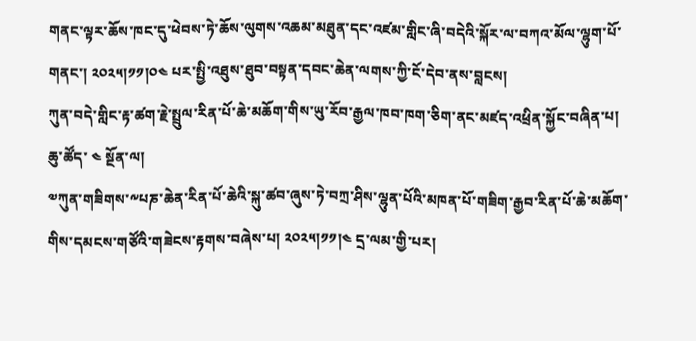གནང་ལྟར་ཆོས་ཁང་དུ་ཕེབས་ཏེ་ཆོས་ལུགས་འཆམ་མཐུན་དང་འཛམ་གླིང་ཞི་བདེའི་སྐོར་ལ་བཀའ་མོལ་ལྷུག་པོ་གནང་། ༢༠༢༥།༡༡།༠༤ པར་སྤྱི་འཐུས་ཐུབ་བསྟན་དབང་ཆེན་ལགས་ཀྱི་ངོ་དེབ་ནས་བླངས།
ཀུན་བདེ་གླིང་རྟ་ཚག་རྗེ་སྤྲུལ་རིན་པོ་ཆེ་མཆོག་གིས་ཡུ་རོབ་རྒྱལ་ཁབ་ཁག་ཅིག་ནང་མཛད་འཕྲིན་སྐྱོང་བཞིན་པ།
ཆུ་ཚོད་ ༤ སྔོན་ལ།
༧ཀུན་གཟིགས་༸པཎ་ཆེན་རིན་པོ་ཆེའི་སྐུ་ཚབ་ཞུས་ཏེ་བཀྲ་ཤིས་ལྷུན་པོའི་མཁན་པོ་གཟིག་རྒྱབ་རིན་པོ་ཆེ་མཆོག་གིས་དམངས་གཙོའི་གཟེངས་རྟགས་བཞེས་པ། ༢༠༢༥།༡༡།༤ དྲ་ལམ་གྱི་པར།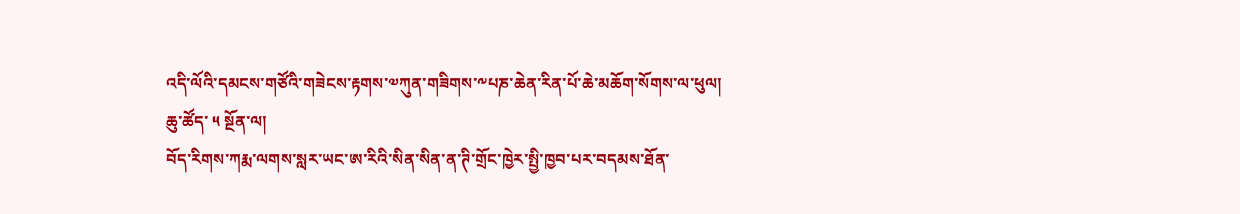འདི་ལོའི་དམངས་གཙོའི་གཟེངས་རྟགས་༧ཀུན་གཟིགས་༸པཎ་ཆེན་རིན་པོ་ཆེ་མཆོག་སོགས་ལ་ཕུལ།
ཆུ་ཚོད་ ༥ སྔོན་ལ།
བོད་རིགས་ཀརྨ་ལགས་སླར་ཡང་ཨ་རིའི་སིན་སིན་ན་ཊི་གྲོང་ཁྱེར་སྤྱི་ཁྱབ་པར་བདམས་ཐོན་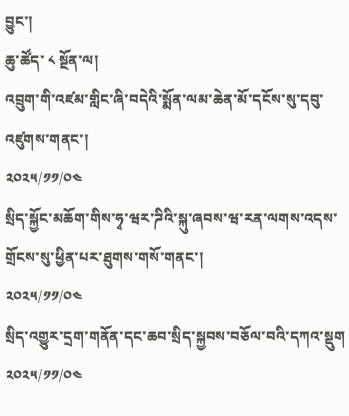བྱུང་།
ཆུ་ཚོད་ ༨ སྔོན་ལ།
འབྲུག་གི་འཛམ་གླིང་ཞི་བདེའི་སྨོན་ལམ་ཆེན་མོ་དངོས་སུ་དབུ་འཛུགས་གནང་།
༢༠༢༥/༡༡/༠༤
སྲིད་སྐྱོང་མཆོག་གིས་ཧྭ་ཝར་ཌིའི་སྐུ་ཞབས་ཝ་རན་ལགས་འདས་གྲོངས་སུ་ཕྱིན་པར་ཐུགས་གསོ་གནང་།
༢༠༢༥/༡༡/༠༤
སྲིད་འགྱུར་དྲག་གནོན་དང་ཆབ་སྲིད་སྐྱབས་བཅོལ་བའི་དཀའ་སྡུག
༢༠༢༥/༡༡/༠༤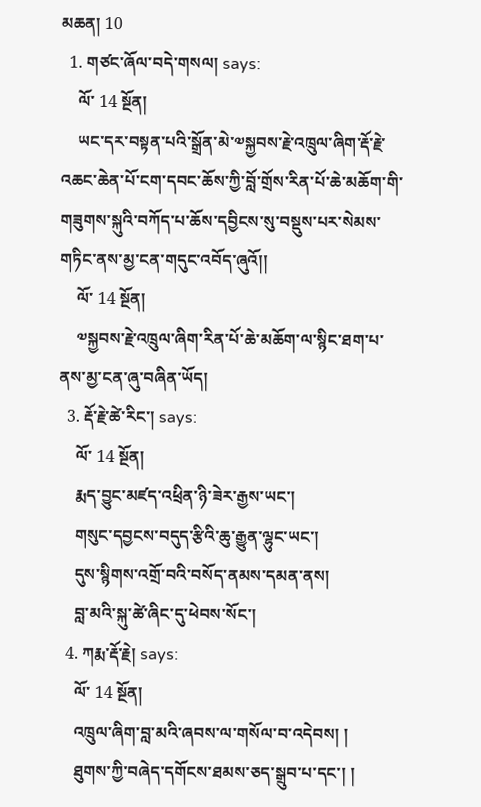མཆན། 10
  1. གཙང་ཞོལ་བདེ་གསལ། says:
    ལོ་ 14 སྔོན།
    ཡང་དར་བསྟན་པའི་སྒྲོན་མེ་༧སྐྱབས་རྗེ་འཁྲུལ་ཞིག་རྡོ་རྗེ་འཆང་ཆེན་པོ་ངག་དབང་ཆོས་ཀྱི་བློ་གྲོས་རིན་པོ་ཆེ་མཆོག་གི་གཟུགས་སྐུའི་བཀོད་པ་ཆོས་དབྱིངས་སུ་བསྡུས་པར་སེམས་གཏིང་ནས་མྱ་ངན་གདུང་འབོད་ཞུའོ།།
    ལོ་ 14 སྔོན།
    ༧སྐྱབས་རྗེ་འཁྲུལ་ཞིག་རིན་པོ་ཆེ་མཆོག་ལ་སྙིང་ཐག་པ་ནས་མྱ་ངན་ཞུ་བཞིན་ཡོད།
  3. རྡོ་རྗེ་ཚེ་རིང་། says:
    ལོ་ 14 སྔོན།
    རྨད་བྱུང་མཛད་འཕྲིན་ཉི་ཟེར་རྒྱས་ཡང་།
    གསུང་དབྱངས་བདུད་རྩིའི་ཆུ་རྒྱུན་ལྷུང་ཡང་།
    དུས་སྙིགས་འགྲོ་བའི་བསོད་ནམས་དམན་ནས།
    བླ་མའི་སྐུ་ཚེ་ཞིང་དུ་ཕེབས་སོང་།
  4. ཀརྨ་རྡོ་རྗེ། says:
    ལོ་ 14 སྔོན།
    འཁྲུལ་ཞིག་བླ་མའི་ཞབས་ལ་གསོལ་བ་འདེབས། །
    ཐུགས་ཀྱི་བཞེད་དགོངས་ཐམས་ཅད་སྒྲུབ་པ་དང་། །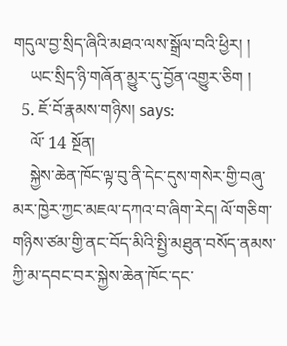གདུལ་བྱ་སྲིད་ཞིའི་མཐའ་ལས་སྒྲོལ་བའི་ཕྱིར། །
    ཡང་སྲིད་ཉི་གཞོན་མྱུར་དུ་བྱོན་འགྱུར་ཅིག །
  5. ཇོ་བོ་རྣམས་གཉིས། says:
    ལོ་ 14 སྔོན།
    སྐྱེས་ཆེན་ཁོང་ལྟ་བུ་ནི་དེང་དུས་གསེར་གྱི་བཞུ་མར་ཁྱེར་ཀྱང་མཇལ་དཀའ་བ་ཞིག་རེད། ལོ་གཅིག་གཉིས་ཙམ་གྱི་ནང་བོད་མིའི་སྤྱི་མཐུན་བསོད་ནམས་ཀྱི་མ་དབང་བར་སྐྱེས་ཆེན་ཁོང་དང་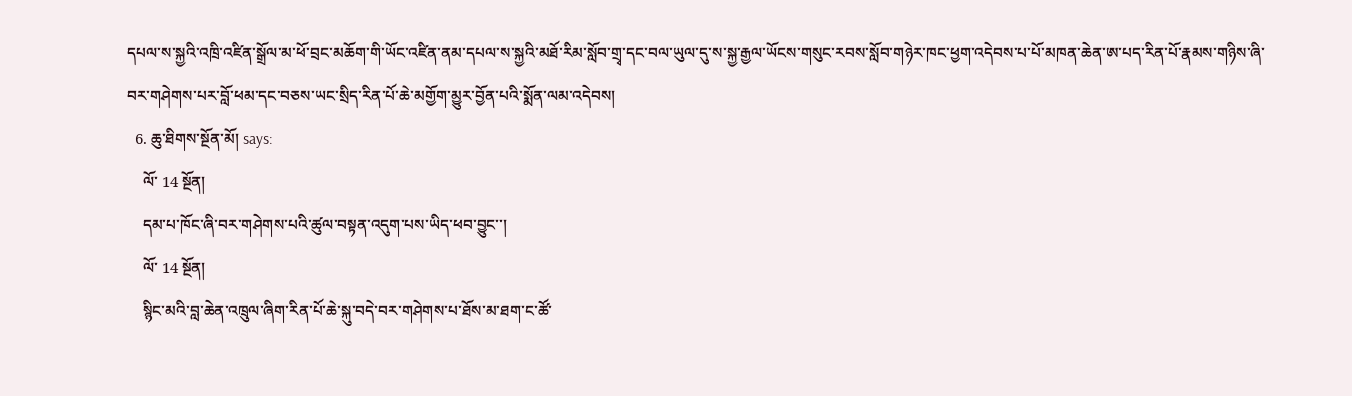དཔལ་ས་སྐྱའི་འཁྲི་འཛིན་སྒྲོལ་མ་ཕོ་བྲང་མཆོག་གི་ཡོང་འཛིན་ནམ་དཔལ་ས་སྐྱའི་མཐོ་རིམ་སློབ་གྲྭ་དང་བལ་ཡུལ་དུ་ས་སྐྱ་རྒྱལ་ཡོངས་གསུང་རབས་སློབ་གཉེར་ཁང་ཕྱག་འདེབས་པ་པོ་མཁན་ཆེན་ཨ་པད་རིན་པོ་རྣམས་གཉིས་ཞི་བར་གཤེགས་པར་བློ་ཕམ་དང་བཅས་ཡང་སྲིད་རིན་པོ་ཆེ་མགྱོག་མྱུར་བྱོན་པའི་སྨོན་ལམ་འདེབས།
  6. ཆུ་ཐིགས་སྔོན་མོ། says:
    ལོ་ 14 སྔོན།
    དམ་པ་ཁོང་ཞི་བར་གཤེགས་པའི་ཚུལ་བསྟན་འདུག་པས་ཡིད་ཕབ་བྱུང་་།
    ལོ་ 14 སྔོན།
    སྙིང་མའི་བླ་ཆེན་འཁྲུལ་ཞིག་རིན་པོ་ཆེ་སྐུ་བདེ་བར་གཤེགས་པ་ཐོས་མ་ཐག་ང་ཚོ་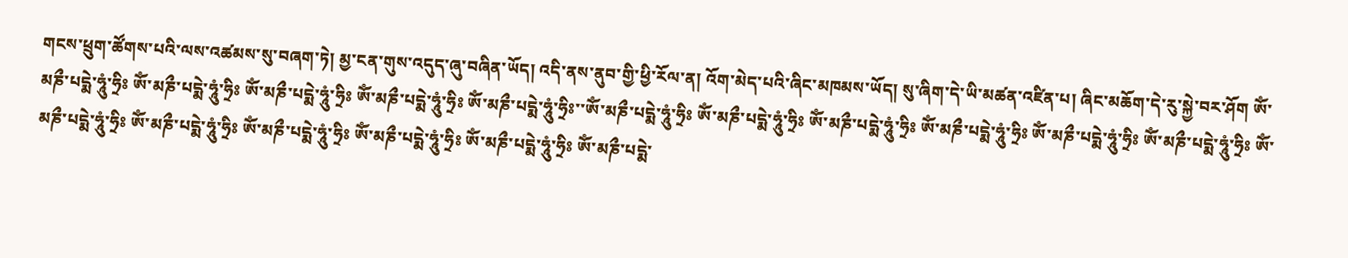གངས་ཕྲུག་ཚོགས་པའི་ལས་འཚམས་སུ་བཞག་ཏེ། མྱ་ངན་གུས་འདུད་ཞུ་བཞིན་ཡོད། འདི་ནས་ནུབ་གྱི་ཕྱི་རོལ་ན། འོག་མེད་པའི་ཞིང་མཁམས་ཡོད། སུ་ཞིག་དེ་ཡི་མཚན་འཛིན་པ། ཞིང་མཆོག་དེ་རུ་སྐྱེ་བར་ཤོག ཨོཾ་མཎྀ་པདྨེ་ཧཱུཾ་ཧྲིཿ ཨོཾ་མཎྀ་པདྨེ་ཧཱུཾ་ཧྲིཿ ཨོཾ་མཎྀ་པདྨེ་ཧཱུཾ་ཧྲིཿ ཨོཾ་མཎྀ་པདྨེ་ཧཱུཾ་ཧྲིཿ ཨོཾ་མཎྀ་པདྨེ་ཧཱུཾ་ཧྲིཿ་་ཨོཾ་མཎྀ་པདྨེ་ཧཱུཾ་ཧྲིཿ ཨོཾ་མཎྀ་པདྨེ་ཧཱུཾ་ཧྲིཿ ཨོཾ་མཎྀ་པདྨེ་ཧཱུཾ་ཧྲིཿ ཨོཾ་མཎྀ་པདྨེ་ཧཱུཾ་ཧྲིཿ ཨོཾ་མཎྀ་པདྨེ་ཧཱུཾ་ཧྲིཿ ཨོཾ་མཎྀ་པདྨེ་ཧཱུཾ་ཧྲིཿ ཨོཾ་མཎྀ་པདྨེ་ཧཱུཾ་ཧྲིཿ ཨོཾ་མཎྀ་པདྨེ་ཧཱུཾ་ཧྲིཿ ཨོཾ་མཎྀ་པདྨེ་ཧཱུཾ་ཧྲིཿ ཨོཾ་མཎྀ་པདྨེ་ཧཱུཾ་ཧྲིཿ ཨོཾ་མཎྀ་པདྨེ་ཧཱུཾ་ཧྲིཿ ཨོཾ་མཎྀ་པདྨེ་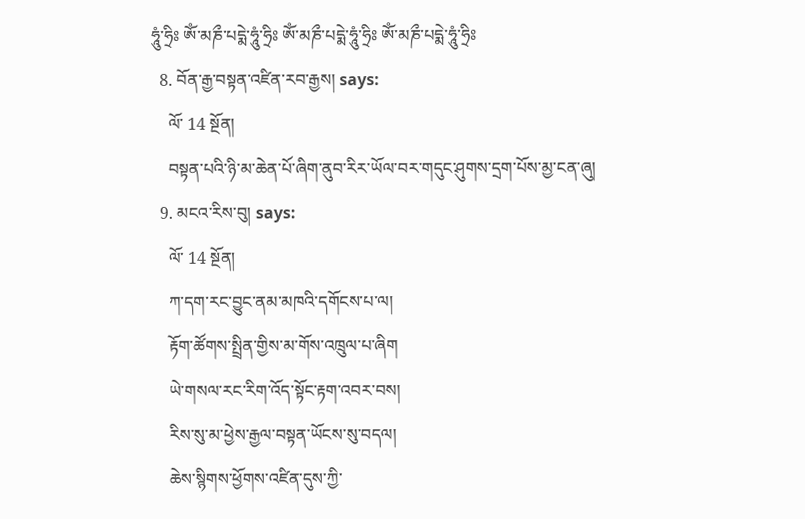ཧཱུཾ་ཧྲིཿ ཨོཾ་མཎྀ་པདྨེ་ཧཱུཾ་ཧྲིཿ ཨོཾ་མཎྀ་པདྨེ་ཧཱུཾ་ཧྲིཿ ཨོཾ་མཎྀ་པདྨེ་ཧཱུཾ་ཧྲིཿ
  8. བོན་རྒྱ་བསྟན་འཛིན་རབ་རྒྱས། says:
    ལོ་ 14 སྔོན།
    བསྟན་པའི་ཉི་མ་ཆེན་པོ་ཞིག་ནུབ་རིར་ཡོལ་བར་གདུང་ཤུགས་དྲག་པོས་མྱ་ངན་ཞུ།
  9. མངའ་རིས་བུ། says:
    ལོ་ 14 སྔོན།
    ཀ་དག་རང་བྱུང་ནམ་མཁའི་དགོངས་པ་ལ།
    རྟོག་ཚོགས་སྤྲིན་གྱིས་མ་གོས་འཁྲུལ་པ་ཞིག
    ཡེ་གསལ་རང་རིག་འོད་སྟོང་རྟག་འབར་བས།
    རིས་སུ་མ་ཕྱེས་རྒྱལ་བསྟན་ཡོངས་སུ་བདལ།
    ཆེས་སྙིགས་ཕྱོགས་འཛིན་དུས་ཀྱི་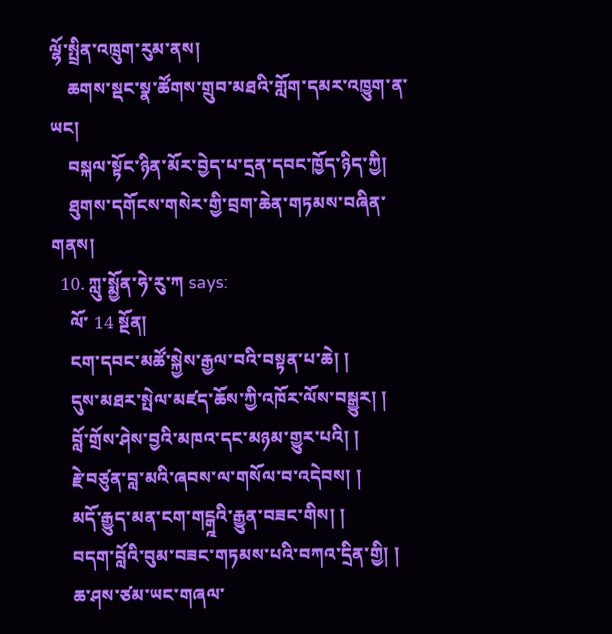ལྷོ་སྤྲིན་འཁྲུག་རུམ་ནས།
    ཆགས་སྡང་སྣ་ཚོགས་གྲུབ་མཐའི་གློག་དམར་འཁྱུག་ན་ཡང།
    བསྐལ་སྟོང་ཉིན་མོར་བྱེད་པ་དྲན་དབང་ཁྱོད་ཉིད་ཀྱི།
    ཐུགས་དགོངས་གསེར་གྱི་བྲག་ཆེན་གཏམས་བཞིན་གནས།
  10. ཀླུ་སྨྱོན་ཧེ་རུ་ཀ says:
    ལོ་ 14 སྔོན།
    ངག་དབང་མཚོ་སྐྱེས་རྒྱལ་བའི་བསྟན་པ་ཆེ། །
    དུས་མཐར་སྤེལ་མཛད་ཆོས་ཀྱི་འཁོར་ལོས་བསྒྱུར། །
    བློ་གྲོས་ཤེས་བྱའི་མཁའ་དང་མཉམ་གྱུར་པའི། །
    རྗེ་བཙུན་བླ་མའི་ཞབས་ལ་གསོལ་བ་འདེབས། །
    མདོ་རྒྱུད་མན་ངག་གངྒྰའི་རྒྱུན་བཟང་གིས། །
    བདག་བློའི་བུམ་བཟང་གཏམས་པའི་བཀའ་དྲིན་གྱི། །
    ཆ་ཤས་ཙམ་ཡང་གཞལ་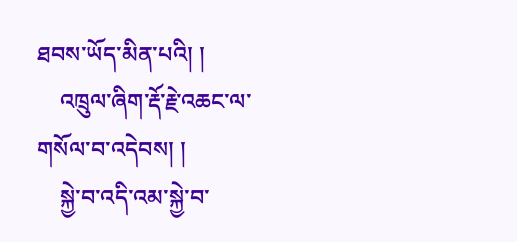ཐབས་ཡོད་མིན་པའི། །
    འཁྲུལ་ཞིག་རྡོ་རྗེ་འཆང་ལ་གསོལ་བ་འདེབས། །
    སྐྱེ་བ་འདི་འམ་སྐྱེ་བ་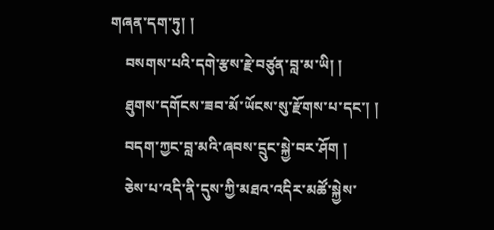གཞན་དག་ཏུ། །
    བསགས་པའི་དགེ་རྩས་རྗེ་བཙུན་བླ་མ་ཡི། །
    ཐུགས་དགོངས་ཟབ་མོ་ཡོངས་སུ་རྫོགས་པ་དང་། །
    བདག་ཀྱང་བླ་མའི་ཞབས་དྲུང་སྐྱེ་བར་ཤོག །
    ཅེས་པ་འདི་ནི་དུས་ཀྱི་མཐའ་འདིར་མཚོ་སྐྱེས་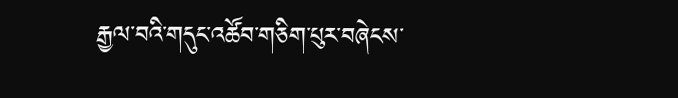རྒྱལ་བའི་གདུང་འཚོབ་གཅིག་པུར་བཞེངས་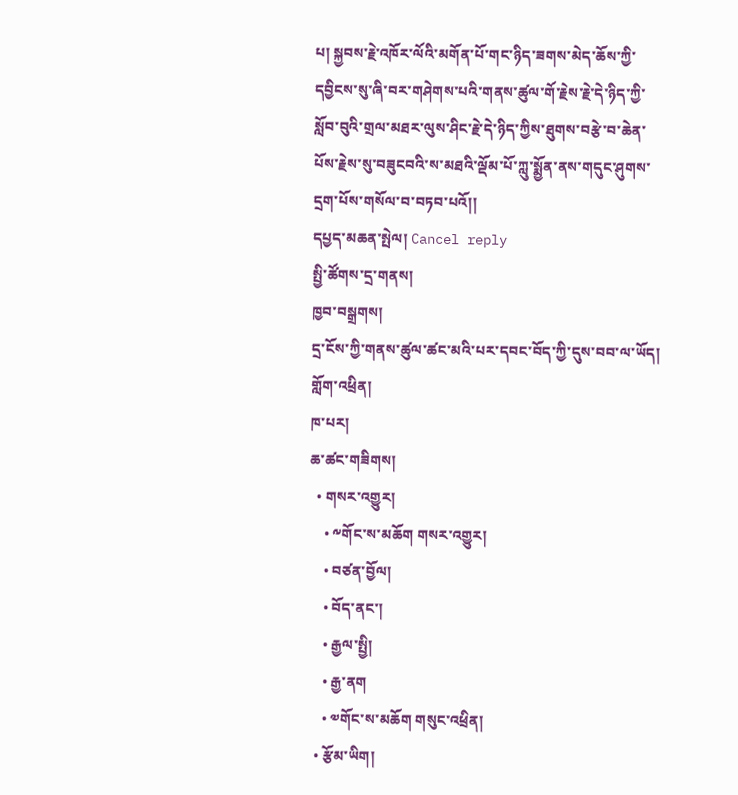པ། སྐྱབས་རྗེ་འཁོར་ལོའི་མགོན་པོ་གང་ཉིད་ཟགས་མེད་ཆོས་ཀྱི་དབྱིངས་སུ་ཞི་བར་གཤེགས་པའི་གནས་ཚུལ་གོ་རྗེས་རྗེ་དེ་ཉིད་ཀྱི་སློབ་བུའི་གྲལ་མཐར་ལུས་ཤིང་རྗེ་དེ་ཉིད་ཀྱིས་ཐུགས་བརྩེ་བ་ཆེན་པོས་རྗེས་སུ་བཟུངབའི་ས་མཐའི་ལྡོམ་པོ་ཀླུ་སྨྱོན་ནས་གདུང་ཤུགས་དྲག་པོས་གསོལ་བ་བཏབ་པའོ།།
དཔྱད་མཆན་སྤེལ། Cancel reply
སྤྱི་ཚོགས་དྲ་གནས།
ཁྱབ་བསྒྲགས།
དྲ་ངོས་ཀྱི་གནས་ཚུལ་ཚང་མའི་པར་དབང་བོད་ཀྱི་དུས་བབ་ལ་ཡོད།
གློག་འཕྲིན།
ཁ་པར།
ཆ་ཚང་གཟིགས།
  • གསར་འགྱུར།
    • ༸གོང་ས་མཆོག གསར་འགྱུར།
    • བཙན་བྱོལ།
    • བོད་ནང་།
    • རྒྱལ་སྤྱི།
    • རྒྱ་ནག
    • ༧གོང་ས་མཆོག གསུང་འཕྲིན།
  • རྩོམ་ཡིག།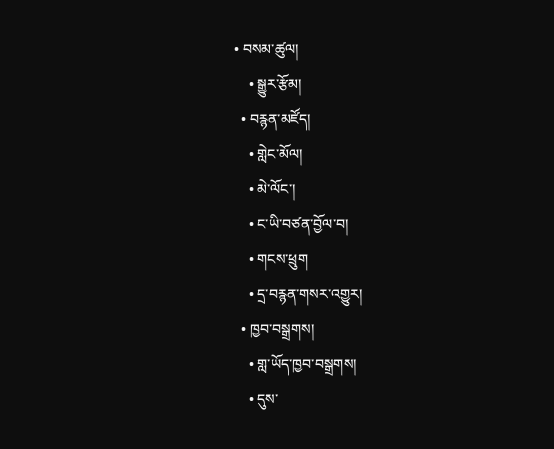• བསམ་ཚུལ།
    • སྒྱུར་རྩོམ།
  • བརྙན་མཛོད།
    • གླེང་མོལ།
    • མེ་ལོང་།
    • ང་ཡི་བཙན་བྱོལ་བ།
    • གངས་ཕྲུག
    • དྲ་བརྙན་གསར་འགྱུར།
  • ཁྱབ་བསྒྲགས།
    • གླ་ཡོད་ཁྱབ་བསྒྲགས།
    • དུས་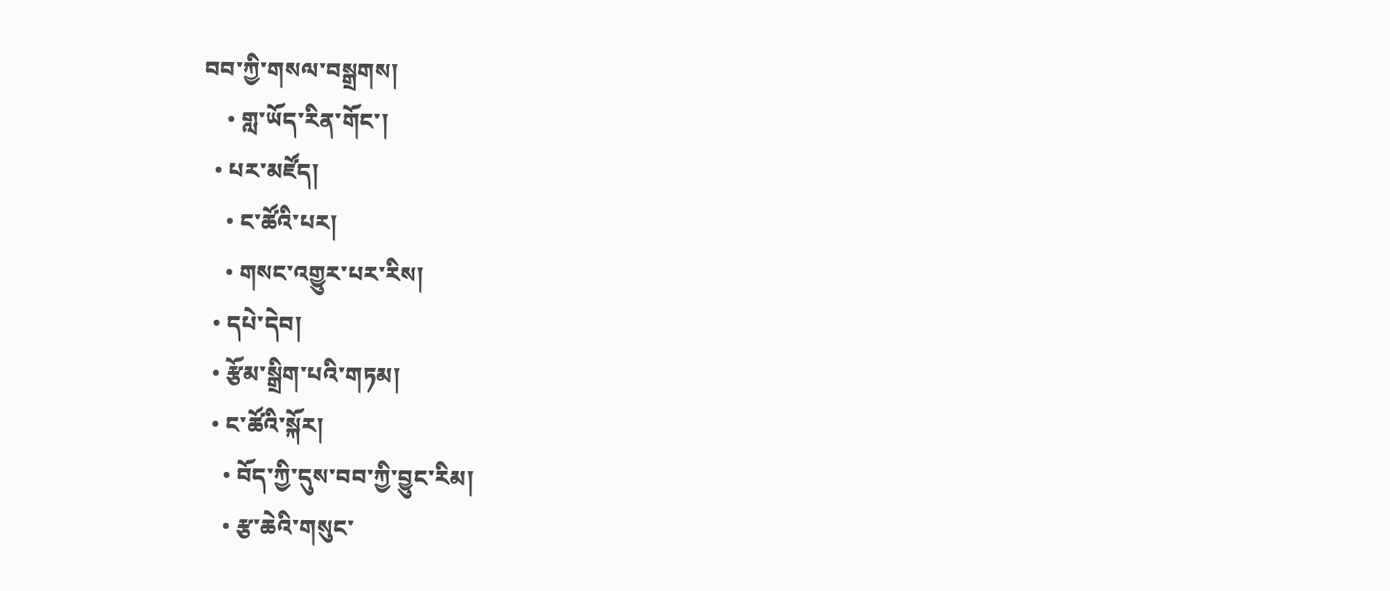བབ་ཀྱི་གསལ་བསྒྲགས།
    • གླ་ཡོད་རིན་གོང་།
  • པར་མཛོད།
    • ང་ཚོའི་པར།
    • གསང་འགྱུར་པར་རིས།
  • དཔེ་དེབ།
  • རྩོམ་སྒྲིག་པའི་གཏམ།
  • ང་ཚོའི་སྐོར།
    • བོད་ཀྱི་དུས་བབ་ཀྱི་བྱུང་རིམ།
    • རྩ་ཆེའི་གསུང་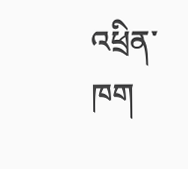འཕྲིན་ཁག